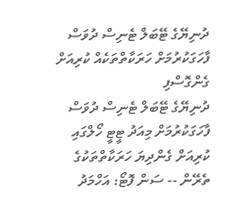ދުނިޔޭގެ ޓޭބަލް ޓެނިސް ދުވަސް ފާހަގަކުރުމަށް ހަރަކާތްތަކެއް ކުރިއަށް ގެންގޮސްފި
ދުނިޔޭގެ ޓޭބަލް ޓެނިސް ދުވަސް ފާހަގަކުރުމަށް މިއަދު ޓީޓީ ހޯލްގައި ކުރިއަށް ގެންދިޔަ ހަރަކާތްތަކުގެ ތެރޭން -- ސަން ފޮޓޯ: އަހްމަދު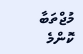މުޖްތަބާ
ކޮންމެ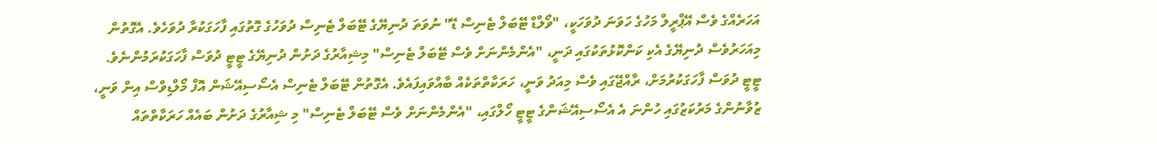އަހަރެއްގެ ވެސް އޭޕްރީލް މަހުގެ ހަވަނަ ދުވަހަކީ، "ވޯލްޑް ޓޭބަލް ޓެނިސް ޑޭ" ނުވަތަ ދުނިޔޭގެ ޓޭބަލް ޓެނިސް ދުވަހުގެ ގޮތުގައި ފާހަގަކުރާ ދުވަހެވެ. އެގޮތުން މިއަހަރުވެސް ދުނިޔޭގެ އެކި ކަންކޮޅުތަކުގައި ދަނީ، "އެންމެންނަށް ވެސް ޓޭބަލް ޓެނިސް" މިޝިއާރުގެ ދަށުން ދުނިޔޭގެ ޓީޓީ ދުވަސް ފާހަގަކުރަމުންނެވެ.
ޓީޓީ ދުވަސް ފާހަގަކުރުމަށް، ރާއްޖޭގައި ވެސް މިއަދު ވަނީ، ހަރަކާތްތަކެއް ބާއްވައިފައެވެ. އެގޮތުން ޓޭބަލް ޓެނިސް އެސޯސިއޭޝަން އޮފް މޯލްޑިވްސް އިން ވަނީ، ޒުވާނުންގެ މަރުކަޒުގައި ހުންނަ އެ އެސޯސިއޭޝަންގެ ޓީޓީ ހޯލްގައި، "އެންމެންނަށް ވެސް ޓޭބަލް ޓެނިސް" މި ޝިއާރުގެ ދަށުން ބައެއް ހަރަކާތްތައް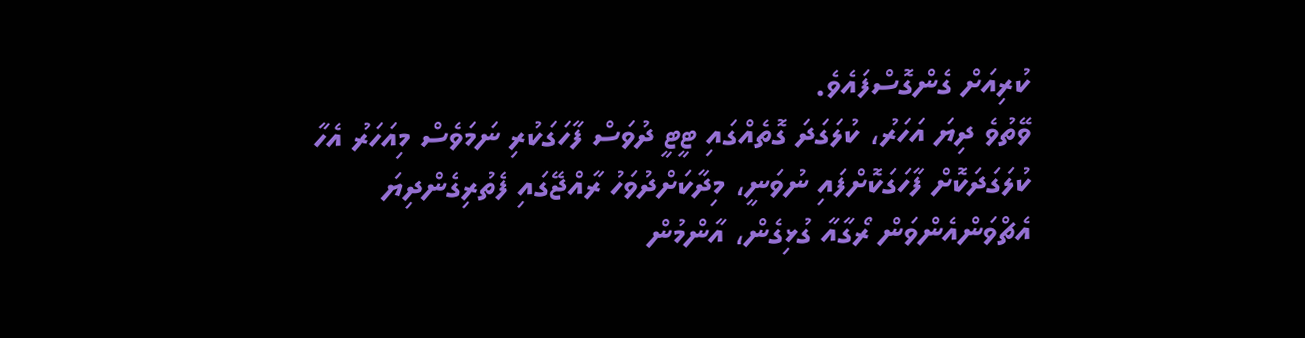ކުރިއަށް ގެންގޮސްފައެވެ.
ވޭތުވެ ދިޔަ އަހަރު، ކުލަގަދަ ގޮތެއްގައި ޓީޓީ ދުވަސް ފާހަގަކުރި ނަމަވެސް މިއަހަރު އެހާ ކުލަގަދަކޮށް ފާހަގަކޮށްފައި ނުވަނީ، މިދާކަށްދުވަހު ރާއްޖޭގައި ފެތުރިގެންދިޔަ އެޗްވަންއެންވަން ރޯގާއާ ގުޅިގެން، އާންމުން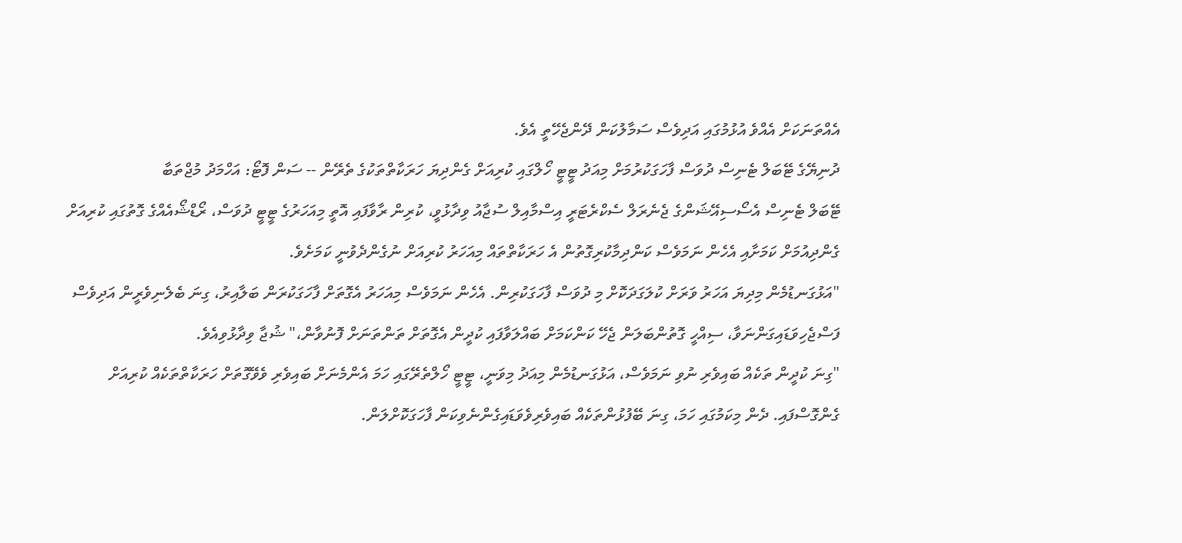އެއްތަނަކަށް އެއްވެ އުޅުމުގައި އަދިވެސް ސަމާލުކަން ދޭންޖެހޭތީ އެވެ.
ދުނިޔޭގެ ޓޭބަލް ޓެނިސް ދުވަސް ފާހަގަކުރުމަށް މިއަދު ޓީޓީ ހޯލްގައި ކުރިއަށް ގެންދިޔަ ހަރަކާތްތަކުގެ ތެރޭން -- ސަން ފޮޓޯ: އަހްމަދު މުޖްތަބާ
ޓޭބަލް ޓެނިސް އެސޯސިއޭޝަންގެ ޖެނެރަލް ސެކްރެޓަރީ އިސްމާއިލް ސުޖާއު ވިދާޅުވީ، ކުރިން ރާވާފައި އޮތީ މިއަހަރުގެ ޓީޓީ ދުވަސް، ރޯޑްޝޯއެއްގެ ގޮތުގައި ކުރިއަށް ގެންދިއުމަށް ކަމަށާއި އެހެން ނަމަވެސް ކަންދިމާކުރިގޮތުން އެ ހަރަކާތްތައް މިއަހަރު ކުރިއަށް ނުގެންދެވުނީ ކަމަށެވެ.
"އަޅުގަނޑުމެން މިދިޔަ އަހަރު ވަރަށް ކުލަގަދަކޮށް މި ދުވަސް ފާހަގަކުރިން. އެހެން ނަމަވެސް މިއަހަރު އެގޮތަށް ފާހަގަކުރަން ބަލާއިރު، ގިނަ ބެލެނިވެރީން އަދިވެސް ފަސްޖެހިވަޑައިގަންނަވާ، ސިއްހީ ގޮތުންބަލަން ޖެހޭ ކަންކަމަށް ބައްލަވާފައި ކުދީން އެގޮތަށް ތަންތަނަށް ފޮނުވާން،" ޝުޖާ ވިދާޅުވިއެވެ.
"ގިނަ ކުދީން ތަކެއް ބައިވެރި ނުވި ނަމަވެސް، އަޅުގަނޑުމެން މިއަދު މިވަނީ، ޓީޓީ ހޯލްތެރޭގައި ހަމަ އެންމެނަށް ބައިވެރި ވެވޭގޮތަށް ހަރަކާތްތަކެއް ކުރިއަށް ގެންގޮސްފައި. ދެން މިކަމުގައި ހަމަ، ގިނަ ބޭފުޅުންތަކެއް ބައިވެރިވެވަޑައިގެންނެވިކަން ފާހަގަކޮށްލަން.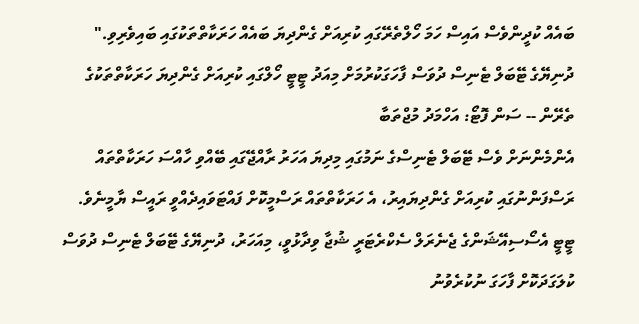ބައެއް ކުދީންވެސް އައިސް ހަމަ ހޯލްތެރޭގައި ކުރިއަށް ގެންދިޔަ ބައެއް ހަރަކާތްތަކުގައި ބައިވެރިވި."
ދުނިޔޭގެ ޓޭބަލް ޓެނިސް ދުވަސް ފާހަގަކުރުމަށް މިއަދު ޓީޓީ ހޯލްގައި ކުރިއަށް ގެންދިޔަ ހަރަކާތްތަކުގެ ތެރޭން -- ސަން ފޮޓޯ: އަހްމަދު މުޖްތަބާ
އެންމެންނަށް ވެސް ޓޭބަލް ޓެނިސްގެ ނަމުގައި މިދިޔަ އަހަރު ރާއްޖޭގައި ބޭއްވި ހާއްސަ ހަރަކާތްތައް ރަސްފަންނުގައި ކުރިއަށް ގެންދިޔައިރު، އެ ހަރަކާތްތައް ރަސްމީކޮށް ފައްޓަވައިދެއްވީ ރައީސް ޔާމީނެވެ.
ޓީޓީ އެސޯސިއޭޝަންގެ ޖެނެރަލް ސެކްރެޓަރީ ޝުޖާ ވިދާޅުވީ، މިއަހަރު، ދުނިޔޭގެ ޓޭބަލް ޓެނިސް ދުވަސް ކުލަގަދަކޮށް ފާހަގަ ނުކުރެވުނު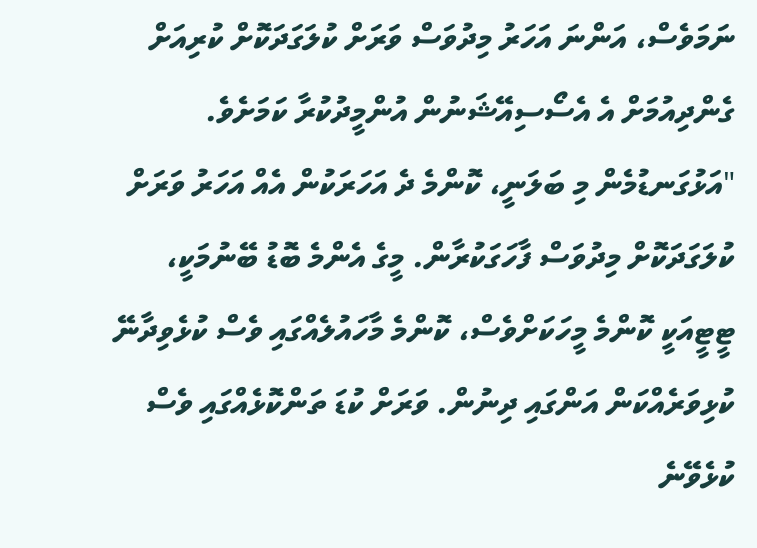ނަމަވެސް، އަންނަ އަހަރު މިދުވަސް ވަރަށް ކުލަގަދަކޮށް ކުރިއަށް ގެންދިއުމަށް އެ އެސޯސިއޭޝަނުން އުންމީދުކުރާ ކަމަށެވެ.
"އަޅުގަނޑުމެން މި ބަލަނީ، ކޮންމެ ދެ އަހަރަކުން އެއް އަހަރު ވަރަށް ކުލަގަދަކޮށް މިދުވަސް ފާހަގަކުރާން. މީގެ އެންމެ ބޮޑު ބޭނުމަކީ، ޓީޓީއަކީ ކޮންމެ މީހަކަށްވެސް، ކޮންމެ މާހައުލެއްގައި ވެސް ކުޅެވިދާނޭ ކުޅިވަރެއްކަން އަންގައި ދިނުން. ވަރަށް ކުޑަ ތަންކޮޅެއްގައި ވެސް ކުޅެވޭނެ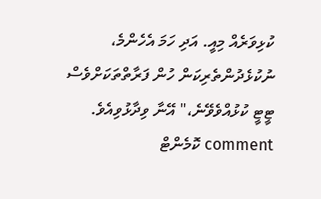ކުޅިވަރެއް މިއީ. އަދި ހަމަ އެހެންމެ، ނުކުޅެދުންތެރިކަން ހުން ފަރާތްތަކަށްވެސް ޓީޓީ ކުޅުއްވެވޭނެ،" އޭނާ ވިދާޅުވިއެވެ.
comment ކޮމެންޓް